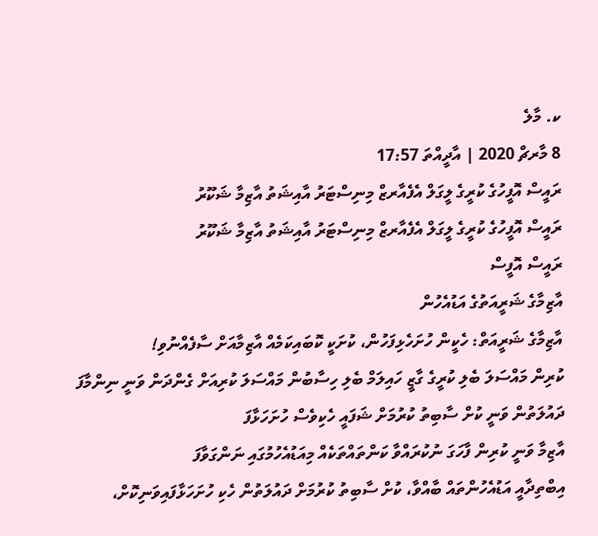ކ. މާލެ
8 މާރޗް 2020 | އާދީއްތަ 17:57
ރައީސް އޮފީހުގެ ކުރީގެ ލީގަލް އެފެއާރޒް މިނިސްޓަރު އާއިޝަތު އާޒިމާ ޝަކޫރު
ރައީސް އޮފީހުގެ ކުރީގެ ލީގަލް އެފެއާރޒް މިނިސްޓަރު އާއިޝަތު އާޒިމާ ޝަކޫރު
ރައީސް އޮފީސް
އާޒިމާގެ ޝަރީއަތުގެ އަޑުއެހުން
އާޒިމާގެ ޝަރީއަތް: ހެކީން ހުށަހެޅިފަހުން، ކުށަކީ ކޮބައިކަމެއް އާޒިމާއަށް ސާފެއްނުވި!
ކުރިން މައްސަލަ ބެލި ކުރީގެ ގާޒީ ހައިލަމް ބެލި ހިސާބުން މައްސަލަ ކުރިއަށް ގެންދަން ވަނީ ނިންމާފަ
ދައުލަތުން ވަނީ ކުށް ސާބިތު ކުރުމަށް ޝަފައީ ހެކިވެސް ހުށަހަޅާފަ
އާޒިމާ ވަނީ ކުރިން ފާހަގަ ނުކުރައްވާ ކަންތައްތަކެއް މިއަޑުއެހުމުގައި ނަންގަވާފަ
އިބްތިދާއީ އަޑުއެހުންތައް ބާއްވާ، ކުށް ސާބިތު ކުރުމަށް ދައުލަތުން ހެކި ހުށަހަޅާފައިވަނިކޮށް،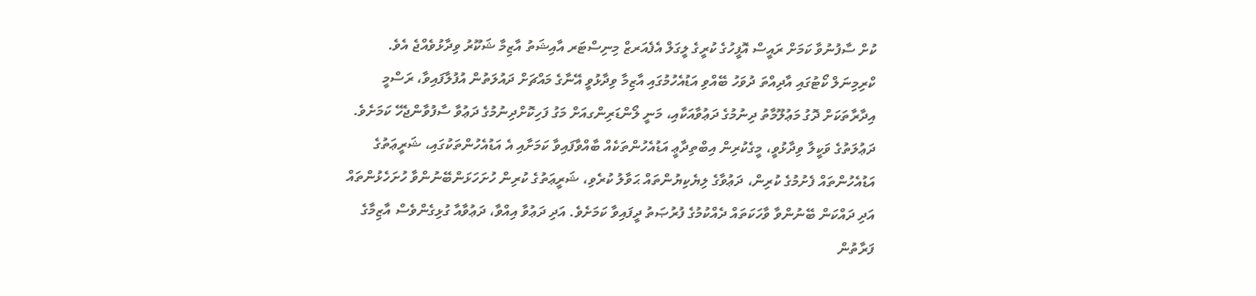ކުށް ސާފުނުވާ ކަމަށް ރައީސް އޮފީހުގެ ކުރީގެ ލީގަލް އެފެއަރޒް މިނިސްޓަރ އާއިޝަތު އާޒިމާ ޝަކޫރު ވިދާޅުވެއްޖެ އެވެ.
ކްރިމިނަލް ކޯޓުގައި އާދިއްތަ ދުވަހު ބޭއްވި އަޑުއެހުމުގައި އާޒިމާ ވިދާޅުވީ އޭނާގެ މައްޗަށް ދައުލަތުން އުފުލާފައިވާ، ރަސްމީ އިދާރާތަކަށް ދޮގު މަޢުލޫމާތު ދިނުމުގެ ދަޢުވާއަކާއި، މަނީ ލޯންޑަރިންގއަށް މަގު ފަހިކޮށްދިނުމުގެ ދަޢުވާ ސާފުވާންޖެހޭ ކަމަށެވެ.
ދަޢުލަތުގެ ވަކީލާ ވިދާޅުވީ، މީގެކުރިން އިބްތިދާޢީ އަޑުއެހުންތަކެއް ބާއްވާފައިވާ ކަމަށާއި އެ އަޑުއެހުންތަކުގައި، ޝަރީޢަތުގެ އަޑުއެހުންތައް ފެށުމުގެ ކުރިން، ދަޢުވާގެ ލިޔެކިޔުންތައް ޙަވާލު ކުރެވި، ޝަރީޢަތުގެ ކުރިން ހުށަހަޅަންބޭނުންވާ ހުށަހެޅުންތައް އަދި ދައްކަން ބޭނުންވާ ވާހަކަތައް ދެއްކުމުގެ ފުރުޞަތު ދީފައިވާ ކަމަށެވެ. އަދި ދަޢުވާ އިއްވާ، ދަޢުވާއާ ގުޅިގެންވެސް އާޒިމާގެ ފަރާތުން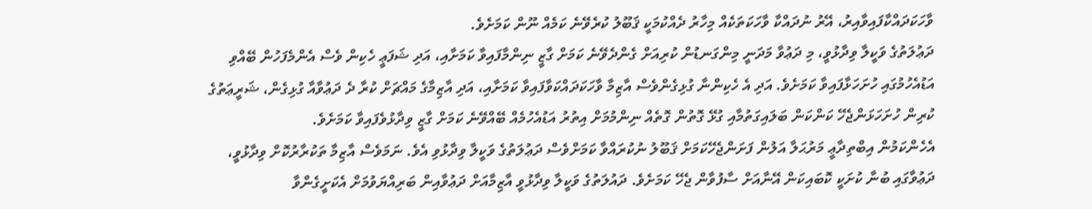ވާހަކަދައްކާފައިވާއިރު، އޭރު ނުދައްކާ ވާހަކަތަކެއް މިހާރު ދެއްކުމަކީ ޤަބޫލު ކުރެވޭނެ ކަމެއް ނޫން ކަމަށެވެ.
ދަޢުލަތުގެ ވަކީލާ ވިދާޅުވީ، މި ދަޢުވާ މަދަނީ މިންގަނޑުން ކުރިއަށް ގެންދެވޭނެ ކަމަށް ގާޒީ ނިންމާފައިވާ ކަމަށާއި، އަދި ޝަފަޢީ ހެކިން ވެސް އެންމެފަހުން ބޭއްވި އަޑުއެހުމުގައި ހުށަހަޅާފައިވާ ކަމަށެވެ. އަދި އެ ހެކިންނާ ގުޅިގެންވެސް އާޒިމާ ވާހަކަދައްކަވާފައިވާ ކަމަށާއި، އަދި އާޒިމާގެ މައްޗަށް ކުރާ ދެ ދަޢުވާއާ ގުޅިގެން، ޝަރީޢަތުގެ ކުރިން ހުށަހަޅަންޖެހޭ ކަންކަން ބަލައިގަތުމާއި ގުޅޭ ގޮތުން ގޮތެއް ނިންމުމަށް އިތުރު އަޑުއެހުމެއް ބޭއްވޭނެ ކަމަށް ގާޒީ ވިދާޅުވެފައިވާ ކަމަށެވެ.
އެހެންކަމުން އިބްތިދާޢީ މަރުޙަލާ އަލުން ފަށަންޖެހޭކަމަށް ޤަބޫލު ނުކުރައްވާ ކަމަށްވެސް ދަޢުލަތުގެ ވަކީލާ ވިދާޅުވި އެވެ. ނަމަވެސް އާޒިމާ ތަކުރާރުކޮށް ވިދާޅުވީ، ދަޢުވާގައި ބުނާ ކުށަކީ ކޮބައިކަން އޭނާއަށް ސާފުވާން ޖެހޭ ކަމަށެވެ. ދައުލަތުގެ ވަކީލާ ވިދާޅުވީ އާޒިމާއަށް ދަޢުވާއިން ބަރިއްޔަވުމަށް އެކަށީގެންވާ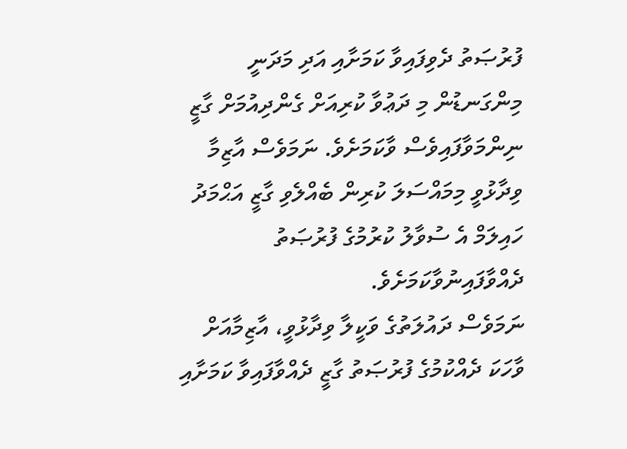ފުރުޞަތު ދެވިފައިވާ ކަމަށާއި އަދި މަދަނީ މިންގަނޑުން މި ދަޢުވާ ކުރިއަށް ގެންދިއުމަށް ގާޒީ ނިންމަވާފައިވެސް ވާކަމަށެވެ. ނަމަވެސް އާޒިމާ ވިދާޅުވީ މިމައްސަލަ ކުރިން ބެއްލެވި ގާޒީ އަޙްމަދު ހައިލަމް އެ ސުވާލު ކުރުމުގެ ފުރުޞަތު ދެއްވާފައިނުވާކަމަށެވެ.
ނަމަވެސް ދައުލަތުގެ ވަކީލާ ވިދާޅުވީ، އާޒިމާއަށް ވާހަކަ ދެއްކުމުގެ ފުރުޞަތު ގާޒީ ދެއްވާފައިވާ ކަމަށާއި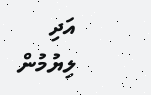އަދި ލިޔުމުން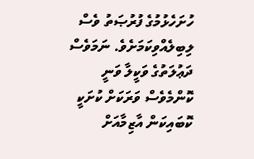ހުށަހެޅުމުގެ ފުރުޞަތު ވެސް ލިބިލެއްވިކަމަށެވެ. ނަމަވެސް ދަޢުލަތުގެ ވަކީލާ ވަނީ ކޮންމެވެސް ވަރަކަށް ކުށަކީ ކޮބައިކަން އާޒިމާއަށް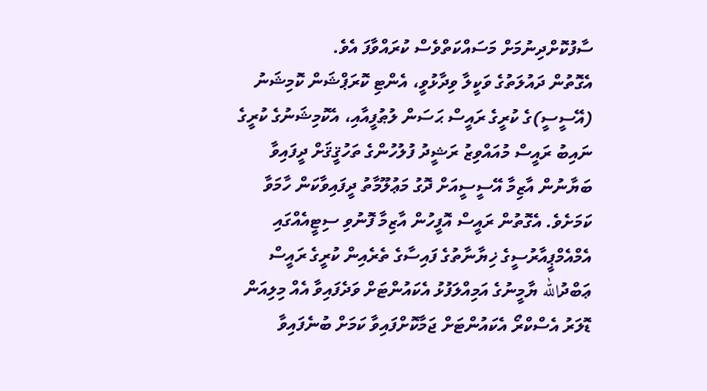ސާފުކޮށްދިނުމަށް މަސައްކަތްވެސް ކުރައްވާފަ އެވެ.
އެގޮތުން ދައުލަތުގެ ވަކީލާ ވިދާޅުވީ، އެންޓި ކޮރަޕްޝަން ކޮމިޝަނު (އޭސީސީ)ގެ ކުރީގެ ރައީސް ޙަސަން ލުޠުފީއާއި، އެކޮމިޝަނުގެ ކުރީގެ ނައިބު ރައީސް މުއައްވިޒު ރަޝީދު ފުލުހުންގެ ތަހުޤީޤަށް ދީފައިވާ ބަޔާނުން އާޒިމާ އޭސީސީއަށް ދޮގު މަޢުލޫމާތު ދީފައިވާކަން ހާމަވާ ކަމަށެވެ. އެގޮތުން ރައީސް އޮފީހުން އާޒިމާ ފޮނުވި ސިޓީއެއްގައި އެމްއެމްޕީއާރުސީގެ ޚިޔާނާތުގެ ފައިސާގެ ތެރެއިން ކުރީގެ ރައީސް ޢަބްދުالله ޔާމީނުގެ އަމިއްލަފުޅު އެކައުންޓަށް ވަދެފައިވާ އެއް މިލިއަން ޑޮލަރު އެސްކްރޯ އެކައުންޓަށް ޖަމާކޮށްފައިވާ ކަމަށް ބުނެފައިވާ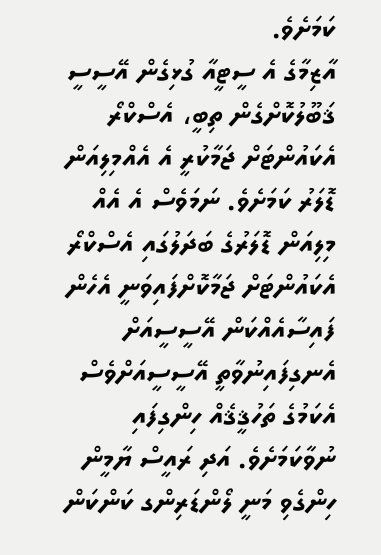ކަމަށެވެ.
އާޒިމާގެ އެ ސީޓީއާ ގުޅިގެން އޭސީސީ ޤަބޫލުކޮށްގެން ތިބީ، އެސްކްރޯ އެކައުންޓަށް ޖަމާކުރީ އެ އެއްމިލިއަން ޑޮލަރު ކަމަށެވެ. ނަމަވެސް އެ އެއް މިލިއަން ޑޮލަރުގެ ބަދަލުގައި އެސްކްރޯ އެކައުންޓަށް ޖަމާކޮށްފައިވަނީ އެހެން ފައިސާއެއްކަން އޭސީސީއަށް އެނގިފައިނުވާތީ އޭސީސީއަށްވެސް އެކަމުގެ ތަހުޤީޤެއް ހިންގިފައި ނުވާކަމަށެވެ. އަދި ރައީސް ޔާމީން ހިންގެވި މަނީ ލޯންޑަރިންގ ކަންކަން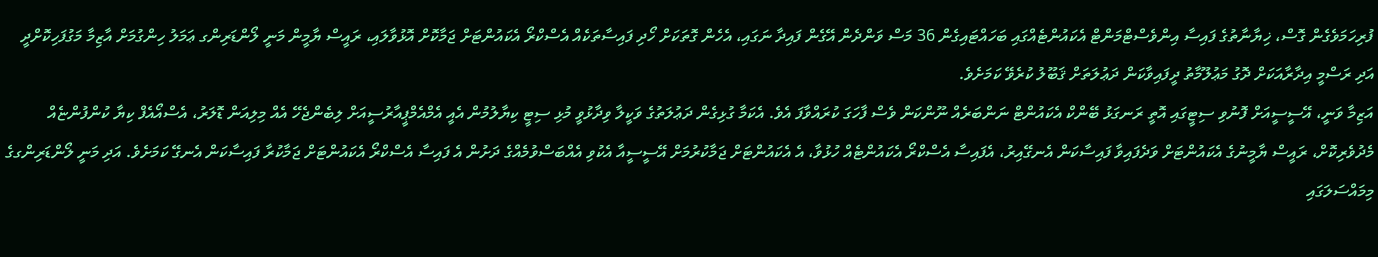ފުރިހަމަވެގެން ގޮސް، ޚިޔާނާތުގެ ފައިސާ އިންވެސްޓްމަންޓް އެކައުންޓެއްގައި ބަހައްޓައިގެން 36 މަސް ވަންދެން އޭގެން ފައިދާ ނަގައި، އެހެން ގޮތަކަށް ހޯދި ފައިސާތަކެއް އެސްކްރޯ އެކައުންޓަށް ޖަމާކޮށް އޮޅުވާލައި، ރައީސް ޔާމީން މަނީ ލޯންޑަރިންގ ޢަމަލު ހިންގުމަށް އާޒިމާ މަގުފަހިކޮށްދީ އަދި ރަސްމީ އިދާރާއަކަށް ދޮގު މަޢުލޫމާތު ދީފައިވާކަން ދަޢުލަތަށް ޤަބޫލު ކުރެވޭ ކަމަށެވެ.
އަޒިމާ ވަނީ، އޭސީސީއަށް ފޮނުވި ސިޓީގައި އޮތީ ރަނގަޅު ބޭންކް އެކައުންޓް ނަންބަރެއް ނޫންކަން ވެސް ފާހަގަ ކުރައްވާފަ އެވެ. އެކަމާ ގުޅިގެން ދަޢުލަތުގެ ވަކީލާ ވިދާޅުވީ މުޅި ސިޓީ ކިޔާލުމުން އެއީ އެމްއެމްޕީއާރުސީއަށް ލިބެންޖެހޭ އެއް މިލިއަން ޑޮލަރު، އެސްއޯއެފް ކިޔާ ކުންފުންޏެއް މެދުވެރިކޮށް، ރައީސް ޔާމީނުގެ އެކައުންޓަށް ވަދެފައިވާ ފައިސާކަން އެނގޭއިރު، އެފައިސާ އެސްކްރޯ އެކައުންޓެއް ހުޅުވާ، އެ އެކައުންޓަށް ޖަމާކުރުމަށް އޭސީސީއާ އެކުވި އެއްބަސްވުމެއްގެ ދަށުން އެ ފައިސާ އެސްކްރޯ އެކައުންޓަށް ޖަމާކުރާ ފައިސާކަން އެނގޭ ކަމަށެވެ. އަދި މަނީ ލޯންޑަރިންގގެ މިމައްސަލަގައި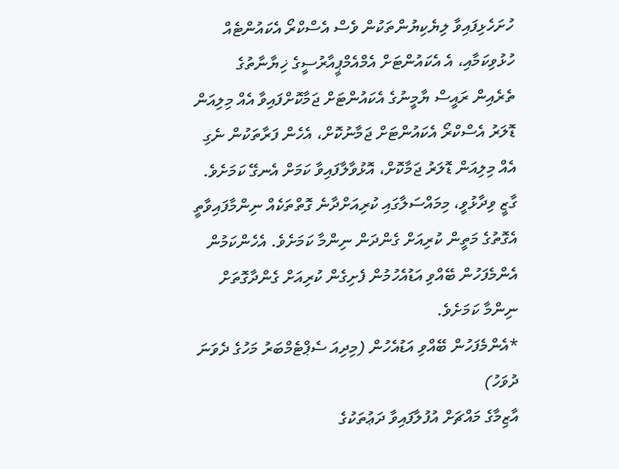ހުށަހެޅިފައިވާ ލިޔެކިޔުންތަކުން ވެސް އެސްކްރޯ އެކައުންޓެއް ހުޅުވިކަމާއި، އެ އެކައުންޓަށް އެމްއެމްޕީއާރުސީގެ ޚިޔާނާތުގެ ތެރެއިން ރައީސް ޔާމީނުގެ އެކައުންޓަށް ޖަމާކޮށްފައިވާ އެއް މިލިއަން ޑޮލަރު އެސްކްރޯ އެކައުންޓަށް ޖަމާނުކޮށް، އެހެން ފަރާތަކުން ނެގި އެއް މިލިއަން ޑޮލަރު ޖަމާކޮށް، އޮޅުވާލާފައިވާ ކަމަށް އެނގޭ ކަމަށެވެ.
ގާޒީ ވިދާޅުވީ، މިމައްސަލާގައި ކުރިއަށްދާނެ ގޮތްތަކެއް ނިންމާފައިވާތީ އެގޮތުގެ މަތީން ކުރިއަށް ގެންދަން ނިންމާ ކަމަށެވެ. އެހެންކަމުން އެންމެފަހުން ބޭއްވި އަޑުއެހުމުން ފެށިގެން ކުރިއަށް ގެންދާގޮތަށް ނިންމާ ކަމަށެވެ.
*އެންމެފަހުން ބޭއްވި އަޑުއެހުން (މިދިއަ ސެޕްޓެމްބަރު މަހުގެ ދެވަނަ ދުވަހު)
އާޒިމާގެ މައްޗަށް އުފުލާފައިވާ ދަޢުތަކުގެ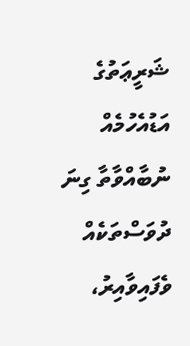ޝަރީޢަތުގެ އަޑުއެހުމެއް ނުބާއްވާތާ ގިނަ ދުވަސްތަކެއް ވެފައިވާއިރު،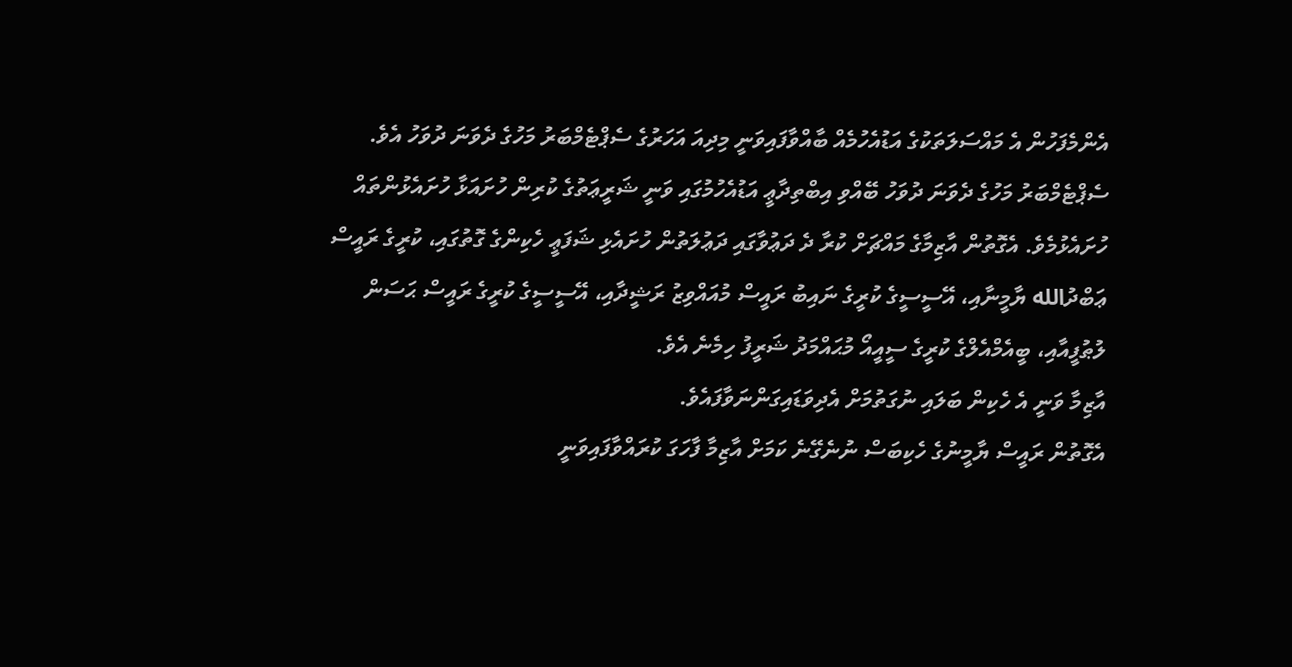އެންމެފަހުން އެ މައްސަލަތަކުގެ އަޑުއެހުމެއް ބާއްވާފައިވަނީ މިދިއަ އަހަރުގެ ސެޕްޓެމްބަރު މަހުގެ ދެވަނަ ދުވަހު އެވެ.
ސެޕްޓެމްބަރު މަހުގެ ދެވަނަ ދުވަހު ބޭއްވި އިބްތިދާޢީ އަޑުއެހުމުގައި ވަނީ ޝަރީޢަތުގެ ކުރިން ހުށައަޅާ ހުށައެޅުންތައް ހުށައެޅުމެވެ. އެގޮތުން އާޒިމާގެ މައްޗަށް ކުރާ ދެ ދަޢުވާގައި ދަޢުލަތުން ހުށައެޅި ޝަފަޢީ ހެކިންގެ ގޮތުގައި، ކުރީގެ ރައީސް ޢަބްދުالله ޔާމީނާއި، އޭސީސީގެ ކުރީގެ ނައިބު ރައީސް މުއައްވިޒު ރަޝީދާއި، އޭސީސީގެ ކުރީގެ ރައީސް ޙަސަން ލުޠުފީއާއި، ބީއެމްއެލްގެ ކުރީގެ ސީއީއޯ މުޙައްމަދު ޝަރީފު ހިމެނެ އެވެ.
އާޒިމާ ވަނީ އެ ހެކިން ބަލައި ނުގަތުމަށް އެދިވަޑައިގަންނަވާފައެވެ.
އެގޮތުން ރައީސް ޔާމީނުގެ ހެކިބަސް ނުނެގޭނެ ކަމަށް އާޒިމާ ފާހަގަ ކުރައްވާފައިވަނީ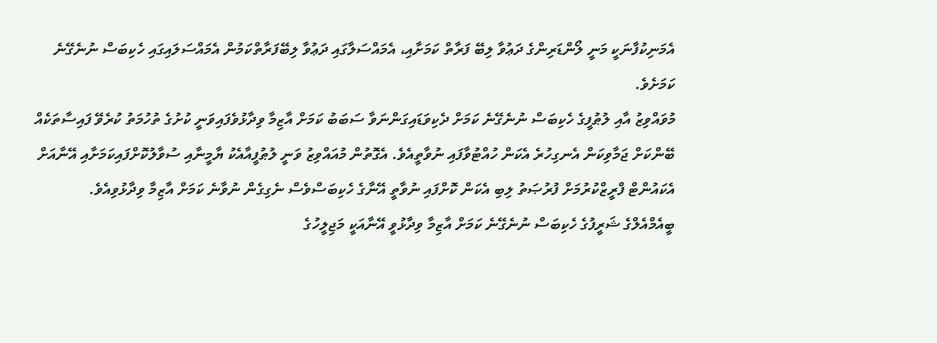އެމަނިކުފާނަކީ މަނީ ލޯންޑަރިންގެ ދަޢުވާ ލިބޭ ފަރާތް ކަމަށާއި، އެމައްސަލާގައި ދަޢުވާ ލިބޭފަރާތްކަމުން އެމައްސަލައިގައި ހެކިބަސް ނުނެގޭނެ ކަމަށެވެ.
މުވައްވިޒު އާއި ލުޠުފީގެ ހެކިބަސް ނުނެގޭނެ ކަމަށް ދެކިވަޑައިގަންނަވާ ސަބަބު ކަމަށް އާޒިމާ ވިދާޅުވެފައިވަނީ ކުށުގެ ތުހުމަތު ކުރެވޭ ފައިސާތަކެއް ބޭންކަށް ޖަމާވިކަން އެނގިހުރެ އެކަން ހުއްޓުވާފައި ނުވާތީއެވެ. އެގޮތުން މުއައްވިޒު ވަނީ ލުޠުފީއާއެކު ޔާމީނާއި ސުވާލުކޮށްފައިކަމަށާއި އޭނާއަށް އެކައުންޓް ފްރީޒްކުރުމަށް ފުރުޞަތު ލިބި އެކަން ކޮށްފައި ނުވާތީ އޭނާގެ ހެކިބަސްވެސް ނެގިގެން ނުވާނެ ކަމަށް އާޒިމާ ވިދާޅުވިއެވެ.
ބީއެމްއެލްގެ ޝަރީފުގެ ހެކިބަސް ނުނެގޭނެ ކަމަށް އާޒިމާ ވިދާޅުވީ އޭނާއަކީ މަޖިލީހުގެ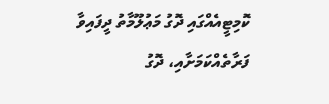ކޮމިޓީއެއްގައި ދޮގު މަޢުލޫމާތު ދީފައިވާ ފަރާތެއްކަމަށާއި، ދޮގު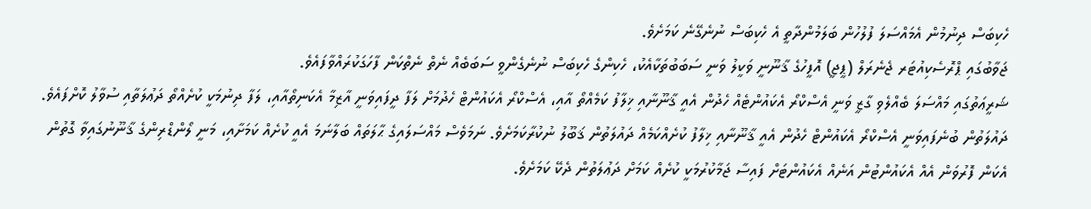ހެކިބަސް ދިނުމުން އެމައްސަލަ ފުލުހުން ބަލަމުންދާތީ އެ ހެކިބަސް ނުނެގޭނެ ކަމަށެވެ.
ޖަވާބުގައި ޕްރޮސެކިއުޓަރ ޖެނެރަލް (ޕީޖީ) އޮފީހުގެ ޤާނޫނީ ވަކީލު ވަނީ ސަބަބުތަކާއެކު، ހެކިންގެ ހެކިބަސް ނުނެގެންވީ ސަބަބެއް ނެތް ނެތްކަން ފާހަގަކުރައްވާފައެވެ.
ޝަރީޢަތުގައި މައްސަލަ ބެއްލެވި ގާޒީ ވަނީ އެސްކްރޯ އެކައުންޓެއް ހެދުން އެއީ ޤާނޫނާއި ޚިލާފު ކަމެއްތޯ އާއި، އެސްކްރޯ އެކައުންޓް ހެދުމަށް ލަފާ ދީފައިވަނީ އާޒިމާ އެކަނިތޯއާއި، ލަފާ ދިނުމަކީ ކުށެއްތޯ ދަޢުލަތާއި ސުވާލު ކޮށްފައެވެ. ދައުލަތުން ބުނެފައިވަނީ އެސްކްރޯ އެކައުންޓް ހެދުން އެއީ ޤާނޫނާއި ޚިލާފު ކުށެއްކަމެއް ދައުލަތުން ޤަބޫލު ނުކުރާކަމަށެވެ. ނަމަވެސް މައްސަލައިގެ ޙާލަތައް ބަލާނަމަ އެއީ ކުށެއް ކަމަށާއި، މަނީ ލޯންޑްރިންގެ ޤާނޫނުގައިވާ ގޮތުން އެކަން ފޮރުވަން އެއް އެކައުންޓުން އަނެއް އެކައުންޓަށް ފައިސާ ޖަމާކުރުމަކީ ކުށެއް ކަމަށް ދަޢުލަތުން ދެކޭ ކަމަށެވެ.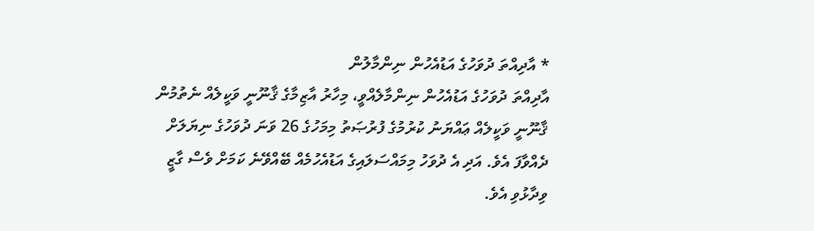* އާދިއްތަ ދުވަހުގެ އަޑުއެހުން ނިންމާލުން
އާދިއްތަ ދުވަހުގެ އަޑުއެހުން ނިންމާލެއްވީ، މިހާރު އާޒިމާގެ ޤާނޫނީ ވަކީލެއް ނެތުމުން ޤާނޫނީ ވަކީލެއް ޢައްޔަނު ކުރުމުގެ ފުރުޞަތު މިމަހުގެ 26 ވަނަ ދުވަހުގެ ނިޔަލަށް ދެއްވާފަ އެވެ. އަދި އެ ދުވަހު މިމައްސަލައިގެ އަޑުއެހުމެއް ބޭއްވޭނެ ކަމަށް ވެސް ގާޒީ ވިދާޅުވި އެވެ.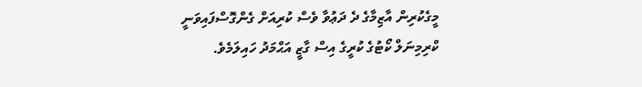މީގެކުރިން އާޒިމާގެ ދެ ދަޢުވާ ވެސް ކުރިއަށް ގެންގޮސްފައިވަނީ ކްރިމިނަލް ކޯޓުގެ ކުރީގެ އިސް ގާޒީ އަޙްމަދު ހައިލަމެވެ.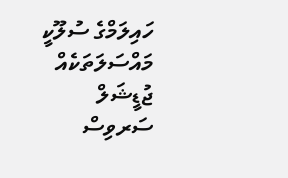ހައިލަމްގެ ސުލޫކީ މައްސަލަތަކެއް ޖުޑީޝަލް ސަރވިސް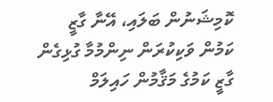ކޮމިޝަނުން ބަލައި، އޭނާ ގާޒީ ކަމުން ވަކިކުރަން ނިންމުމާ ގުޅިގެން ގާޒީ ކަމުގެ މަޤާމުން ހައިލަމް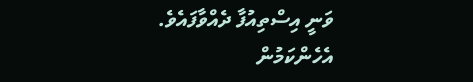ވަނީ އިސްތިއުފާ ދެއްވާފައެވެ.
އެހެންކަމުން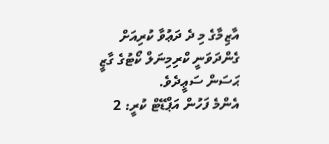އާޒިމާގެ މި ދެ ދަޢުވާ ކުރިއަށް ގެންދަވަނީ ކްރިމިނަލް ކޯޓުގެ ގާޒީ ޙަސަން ސަޢީދެވެ.
އެންމެ ފަހުން އަޕްޑޭޓް ކުރީ: 2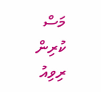މަސް ކުރިން
ރިވިއު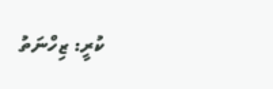ކުރީ: ޒިހްނަތު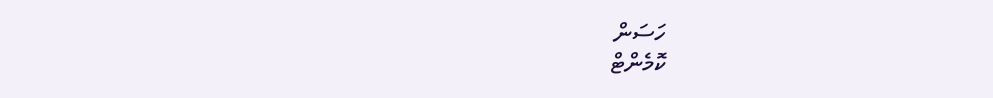ހަސަން
ކޮމެންޓް